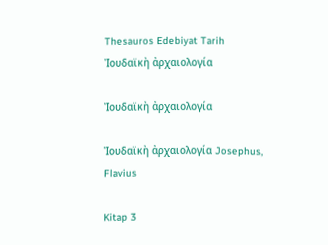Thesauros Edebiyat Tarih Ἰουδαϊκὴ ἀρχαιολογία

Ἰουδαϊκὴ ἀρχαιολογία

Ἰουδαϊκὴ ἀρχαιολογία Josephus, Flavius

Kitap 3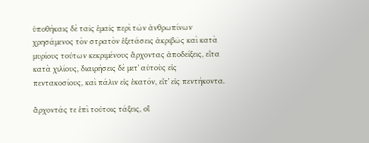ὑποθήκαις δὲ ταῖς ἐμαῖς περὶ τῶν ἀνθρωπίνων χρησάμενος τὸν στρατὸν ἐξετάσεις ἀκριβῶς καὶ κατὰ μυρίους τούτων κεκριμένους ἄρχοντας ἀποδείξεις, εἶτα κατὰ χιλίους, διαιρήσεις δὲ μετʼ αὐτοὺς εἰς πεντακοσίους, καὶ πάλιν εἰς ἑκατόν, εἶτʼ εἰς πεντήκοντα.

ἄρχοντάς τε ἐπὶ τούτοις τάξεις, οἳ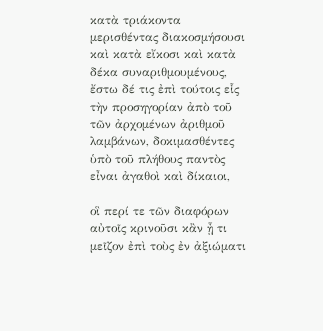κατὰ τριάκοντα μερισθέντας διακοσμήσουσι καὶ κατὰ εἴκοσι καὶ κατὰ δέκα συναριθμουμένους, ἔστω δέ τις ἐπὶ τούτοις εἷς τὴν προσηγορίαν ἀπὸ τοῦ τῶν ἀρχομένων ἀριθμοῦ λαμβάνων, δοκιμασθέντες ὑπὸ τοῦ πλήθους παντὸς εἶναι ἀγαθοὶ καὶ δίκαιοι,

οἳ περί τε τῶν διαφόρων αὐτοῖς κρινοῦσι κἂν ᾖ τι μεῖζον ἐπὶ τοὺς ἐν ἀξιώματι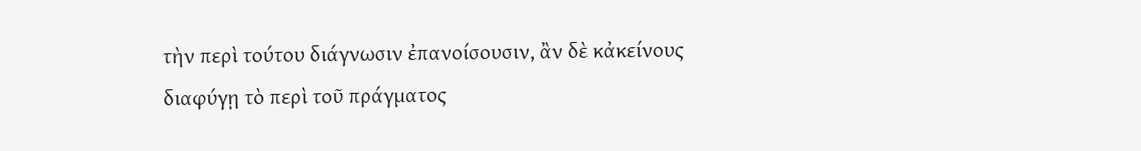τὴν περὶ τούτου διάγνωσιν ἐπανοίσουσιν, ἂν δὲ κἀκείνους διαφύγῃ τὸ περὶ τοῦ πράγματος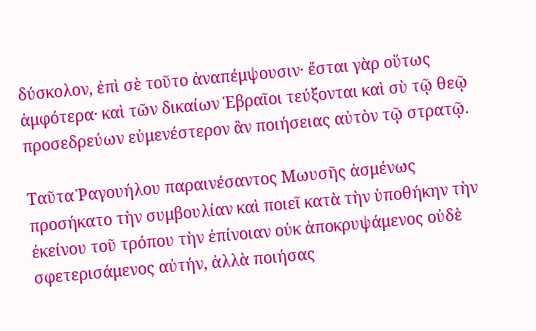δύσκολον, ἐπὶ σὲ τοῦτο ἀναπέμψουσιν· ἔσται γὰρ οὕτως ἀμφότερα· καὶ τῶν δικαίων Ἑβραῖοι τεύξονται καὶ σὺ τῷ θεῷ προσεδρεύων εὐμενέστερον ἂν ποιήσειας αὐτὸν τῷ στρατῷ.

Ταῦτα Ῥαγουήλου παραινέσαντος Μωυσῆς ἀσμένως προσήκατο τὴν συμβουλίαν καὶ ποιεῖ κατὰ τὴν ὑποθήκην τὴν ἐκείνου τοῦ τρόπου τὴν ἐπίνοιαν οὐκ ἀποκρυψάμενος οὐδὲ σφετερισάμενος αὐτήν, ἀλλὰ ποιήσας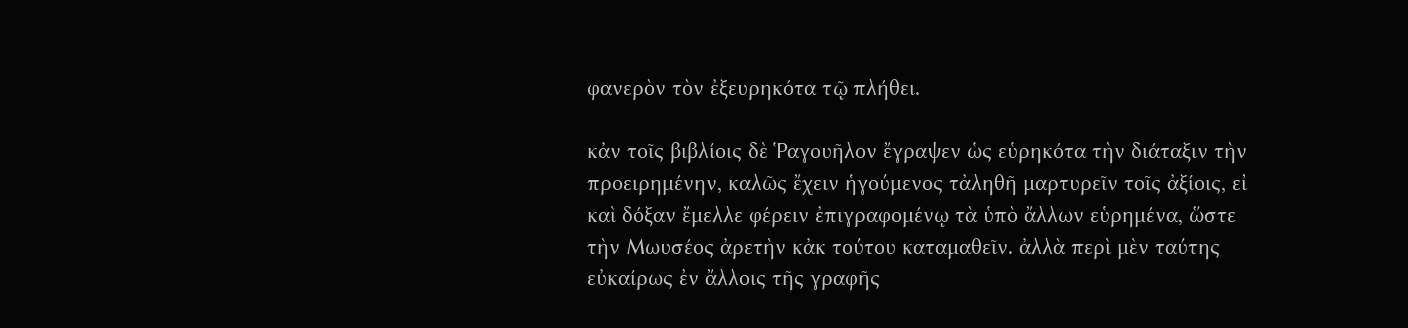φανερὸν τὸν ἐξευρηκότα τῷ πλήθει.

κἀν τοῖς βιβλίοις δὲ Ῥαγουῆλον ἔγραψεν ὡς εὑρηκότα τὴν διάταξιν τὴν προειρημένην, καλῶς ἔχειν ἡγούμενος τἀληθῆ μαρτυρεῖν τοῖς ἀξίοις, εἰ καὶ δόξαν ἔμελλε φέρειν ἐπιγραφομένῳ τὰ ὑπὸ ἄλλων εὑρημένα, ὥστε τὴν Μωυσέος ἀρετὴν κἀκ τούτου καταμαθεῖν. ἀλλὰ περὶ μὲν ταύτης εὐκαίρως ἐν ἄλλοις τῆς γραφῆς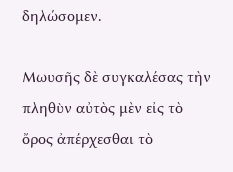δηλώσομεν.

Μωυσῆς δὲ συγκαλέσας τὴν πληθὺν αὐτὸς μὲν εἰς τὸ ὄρος ἀπέρχεσθαι τὸ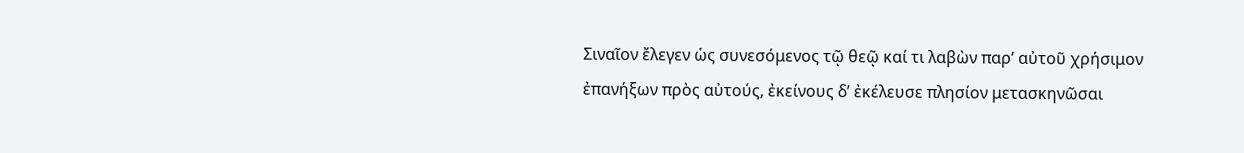Σιναῖον ἔλεγεν ὡς συνεσόμενος τῷ θεῷ καί τι λαβὼν παρʼ αὐτοῦ χρήσιμον ἐπανήξων πρὸς αὐτούς, ἐκείνους δʼ ἐκέλευσε πλησίον μετασκηνῶσαι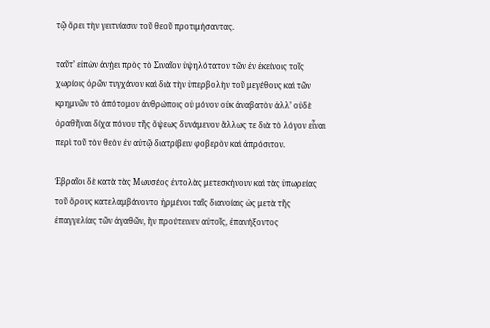τῷ ὄρει τὴν γειτνίασιν τοῦ θεοῦ προτιμήσαντας.

ταῦτʼ εἰπὼν ἀνῄει πρὸς τὸ Σιναῖον ὑψηλότατον τῶν ἐν ἐκείνοις τοῖς χωρίοις ὀρῶν τυγχάνον καὶ διὰ τὴν ὑπερβολὴν τοῦ μεγέθους καὶ τῶν κρημνῶν τὸ ἀπότομον ἀνθρώποις οὐ μόνον οὐκ ἀναβατὸν ἀλλʼ οὐδὲ ὁραθῆναι δίχα πόνου τῆς ὄψεως δυνάμενον ἄλλως τε διὰ τὸ λόγον εἶναι περὶ τοῦ τὸν θεὸν ἐν αὐτῷ διατρίβειν φοβερὸν καὶ ἀπρόσιτον.

Ἑβραῖοι δὲ κατὰ τὰς Μωυσέος ἐντολὰς μετεσκήνουν καὶ τὰς ὑπωρείας τοῦ ὄρους κατελαμβάνοντο ἠρμένοι ταῖς διανοίαις ὡς μετὰ τῆς ἐπαγγελίας τῶν ἀγαθῶν, ἣν προύτεινεν αὐτοῖς, ἐπανήξοντος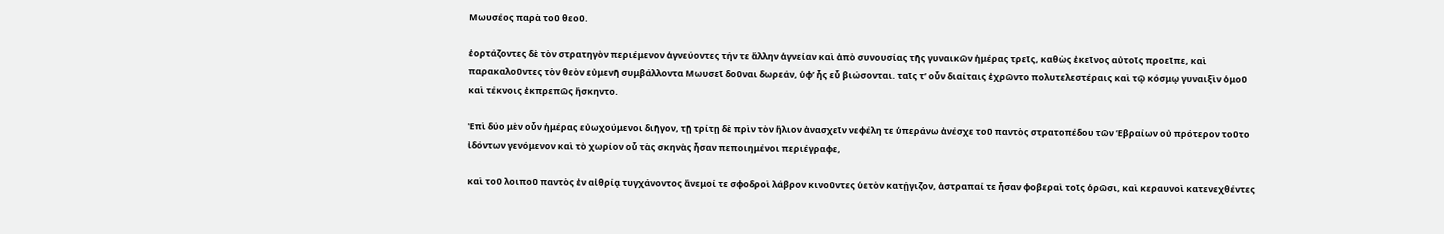Μωυσέος παρὰ τοῦ θεοῦ.

ἑορτάζοντες δὲ τὸν στρατηγὸν περιέμενον ἁγνεύοντες τήν τε ἄλλην ἁγνείαν καὶ ἀπὸ συνουσίας τῆς γυναικῶν ἡμέρας τρεῖς, καθὼς ἐκεῖνος αὐτοῖς προεῖπε, καὶ παρακαλοῦντες τὸν θεὸν εὐμενῆ συμβάλλοντα Μωυσεῖ δοῦναι δωρεάν, ὑφʼ ἧς εὖ βιώσονται. ταῖς τʼ οὖν διαίταις ἐχρῶντο πολυτελεστέραις καὶ τῷ κόσμῳ γυναιξὶν ὁμοῦ καὶ τέκνοις ἐκπρεπῶς ἤσκηντο.

Ἐπὶ δύο μὲν οὖν ἡμέρας εὐωχούμενοι διῆγον, τῇ τρίτῃ δὲ πρὶν τὸν ἥλιον ἀνασχεῖν νεφέλη τε ὑπεράνω ἀνέσχε τοῦ παντὸς στρατοπέδου τῶν Ἑβραίων οὐ πρότερον τοῦτο ἰδόντων γενόμενον καὶ τὸ χωρίον οὗ τὰς σκηνὰς ἦσαν πεποιημένοι περιέγραφε,

καὶ τοῦ λοιποῦ παντὸς ἐν αἰθρίᾳ τυγχάνοντος ἄνεμοί τε σφοδροὶ λάβρον κινοῦντες ὑετὸν κατῄγιζον, ἀστραπαί τε ἦσαν φοβεραὶ τοῖς ὁρῶσι, καὶ κεραυνοὶ κατενεχθέντες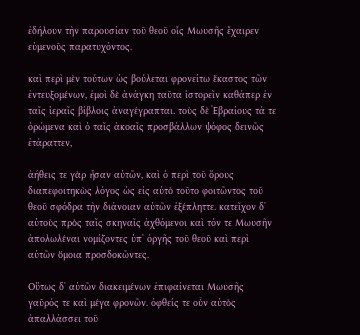ἐδήλουν τὴν παρουσίαν τοῦ θεοῦ οἷς Μωυσῆς ἔχαιρεν εὐμενοῦς παρατυχόντος.

καὶ περὶ μὲν τούτων ὡς βούλεται φρονείτω ἕκαστος τῶν ἐντευξομένων, ἐμοὶ δὲ ἀνάγκη ταῦτα ἱστορεῖν καθάπερ ἐν ταῖς ἱεραῖς βίβλοις ἀναγέγραπται. τοὺς δὲ Ἑβραίους τά τε ὁρώμενα καὶ ὁ ταῖς ἀκοαῖς προσβάλλων ψόφος δεινῶς ἐτάραττεν,

ἀήθεις τε γὰρ ἦσαν αὐτῶν, καὶ ὁ περὶ τοῦ ὄρους διαπεφοιτηκὼς λόγος ὡς εἰς αὐτὸ τοῦτο φοιτῶντος τοῦ θεοῦ σφόδρα τὴν διάνοιαν αὐτῶν ἐξέπληττε. κατεῖχον δʼ αὑτοὺς πρὸς ταῖς σκηναῖς ἀχθόμενοι καὶ τόν τε Μωυσῆν ἀπολωλέναι νομίζοντες ὑπʼ ὀργῆς τοῦ θεοῦ καὶ περὶ αὐτῶν ὅμοια προσδοκῶντες.

Οὕτως δʼ αὐτῶν διακειμένων ἐπιφαίνεται Μωυσῆς γαῦρός τε καὶ μέγα φρονῶν. ὀφθείς τε οὖν αὐτὸς ἀπαλλάσσει τοῦ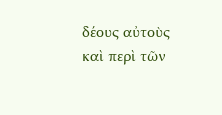δέους αὐτοὺς καὶ περὶ τῶν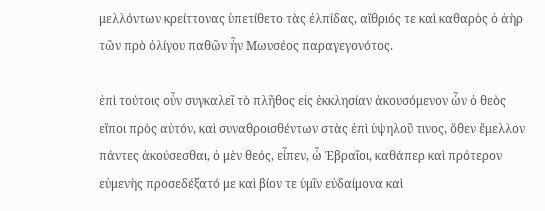μελλόντων κρείττονας ὑπετίθετο τὰς ἐλπίδας, αἴθριός τε καὶ καθαρὸς ὁ ἀὴρ τῶν πρὸ ὀλίγου παθῶν ἦν Μωυσέος παραγεγονότος.

ἐπὶ τούτοις οὖν συγκαλεῖ τὸ πλῆθος εἰς ἐκκλησίαν ἀκουσόμενον ὧν ὁ θεὸς εἴποι πρὸς αὐτόν, καὶ συναθροισθέντων στὰς ἐπὶ ὑψηλοῦ τινος, ὅθεν ἔμελλον πάντες ἀκούσεσθαι, ὁ μὲν θεός, εἶπεν, ὦ Ἑβραῖοι, καθάπερ καὶ πρότερον εὐμενὴς προσεδέξατό με καὶ βίον τε ὑμῖν εὐδαίμονα καὶ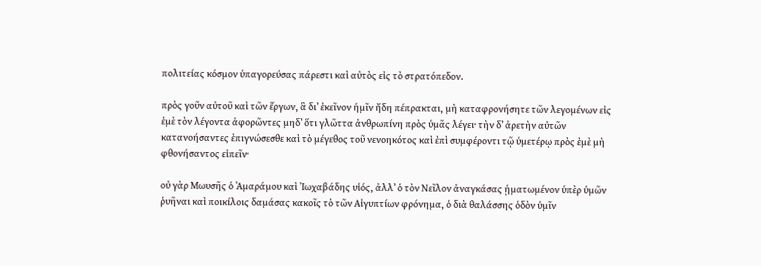πολιτείας κόσμον ὑπαγορεύσας πάρεστι καὶ αὐτὸς εἰς τὸ στρατόπεδον.

πρὸς γοῦν αὐτοῦ καὶ τῶν ἔργων, ἃ διʼ ἐκεῖνον ἡμῖν ἤδη πέπρακται, μὴ καταφρονήσητε τῶν λεγομένων εἰς ἐμὲ τὸν λέγοντα ἀφορῶντες μηδʼ ὅτι γλῶττα ἀνθρωπίνη πρὸς ὑμᾶς λέγει· τὴν δʼ ἀρετὴν αὐτῶν κατανοήσαντες ἐπιγνώσεσθε καὶ τὸ μέγεθος τοῦ νενοηκότος καὶ ἐπὶ συμφέροντι τῷ ὑμετέρῳ πρὸς ἐμὲ μὴ φθονήσαντος εἰπεῖν·

οὐ γὰρ Μωυσῆς ὁ Ἀμαράμου καὶ Ἰωχαβάδης υἱός, ἀλλʼ ὁ τὸν Νεῖλον ἀναγκάσας ᾑματωμένον ὑπὲρ ὑμῶν ῥυῆναι καὶ ποικίλοις δαμάσας κακοῖς τὸ τῶν Αἰγυπτίων φρόνημα, ὁ διὰ θαλάσσης ὁδὸν ὑμῖν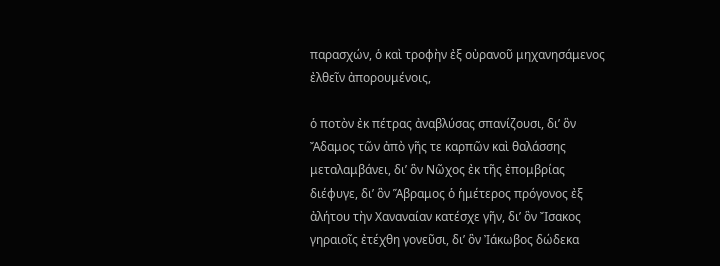παρασχών, ὁ καὶ τροφὴν ἐξ οὐρανοῦ μηχανησάμενος ἐλθεῖν ἀπορουμένοις,

ὁ ποτὸν ἐκ πέτρας ἀναβλύσας σπανίζουσι, διʼ ὃν Ἄδαμος τῶν ἀπὸ γῆς τε καρπῶν καὶ θαλάσσης μεταλαμβάνει, διʼ ὃν Νῶχος ἐκ τῆς ἐπομβρίας διέφυγε, διʼ ὃν Ἅβραμος ὁ ἡμέτερος πρόγονος ἐξ ἀλήτου τὴν Χαναναίαν κατέσχε γῆν, διʼ ὃν Ἴσακος γηραιοῖς ἐτέχθη γονεῦσι, διʼ ὃν Ἰάκωβος δώδεκα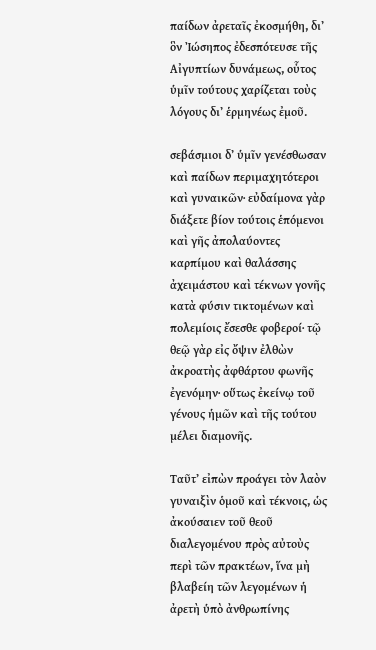παίδων ἀρεταῖς ἐκοσμήθη, διʼ ὃν Ἰώσηπος ἐδεσπότευσε τῆς Αἰγυπτίων δυνάμεως, οὗτος ὑμῖν τούτους χαρίζεται τοὺς λόγους διʼ ἑρμηνέως ἐμοῦ.

σεβάσμιοι δʼ ὑμῖν γενέσθωσαν καὶ παίδων περιμαχητότεροι καὶ γυναικῶν· εὐδαίμονα γὰρ διάξετε βίον τούτοις ἑπόμενοι καὶ γῆς ἀπολαύοντες καρπίμου καὶ θαλάσσης ἀχειμάστου καὶ τέκνων γονῆς κατὰ φύσιν τικτομένων καὶ πολεμίοις ἔσεσθε φοβεροί· τῷ θεῷ γὰρ εἰς ὄψιν ἐλθὼν ἀκροατὴς ἀφθάρτου φωνῆς ἐγενόμην· οὕτως ἐκείνῳ τοῦ γένους ἡμῶν καὶ τῆς τούτου μέλει διαμονῆς.

Ταῦτʼ εἰπὼν προάγει τὸν λαὸν γυναιξὶν ὁμοῦ καὶ τέκνοις, ὡς ἀκούσαιεν τοῦ θεοῦ διαλεγομένου πρὸς αὐτοὺς περὶ τῶν πρακτέων, ἵνα μὴ βλαβείη τῶν λεγομένων ἡ ἀρετὴ ὑπὸ ἀνθρωπίνης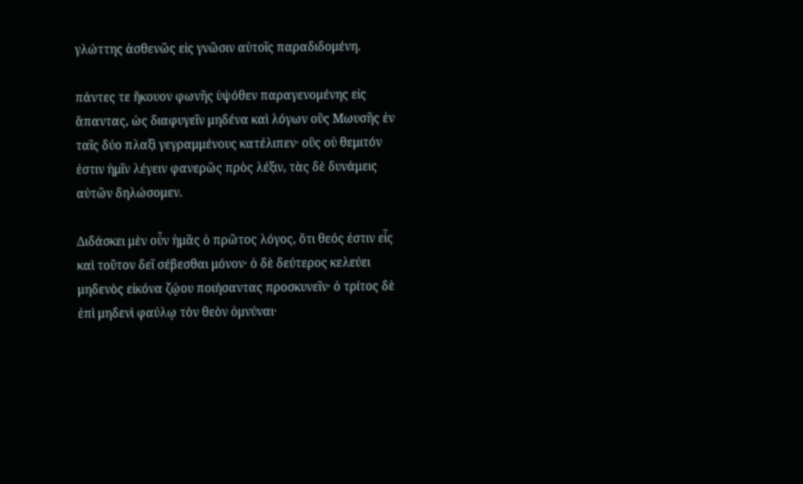γλώττης ἀσθενῶς εἰς γνῶσιν αὐτοῖς παραδιδομένη.

πάντες τε ἤκουον φωνῆς ὑψόθεν παραγενομένης εἰς ἅπαντας, ὡς διαφυγεῖν μηδένα καὶ λόγων οὓς Μωυσῆς ἐν ταῖς δύο πλαξὶ γεγραμμένους κατέλιπεν· οὓς οὐ θεμιτόν ἐστιν ἡμῖν λέγειν φανερῶς πρὸς λέξιν, τὰς δὲ δυνάμεις αὐτῶν δηλώσομεν.

Διδάσκει μὲν οὖν ἡμᾶς ὁ πρῶτος λόγος, ὅτι θεός ἐστιν εἷς καὶ τοῦτον δεῖ σέβεσθαι μόνον· ὁ δὲ δεύτερος κελεύει μηδενὸς εἰκόνα ζῴου ποιήσαντας προσκυνεῖν· ὁ τρίτος δὲ ἐπὶ μηδενὶ φαύλῳ τὸν θεὸν ὀμνύναι·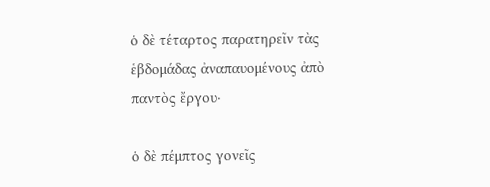ὁ δὲ τέταρτος παρατηρεῖν τὰς ἑβδομάδας ἀναπαυομένους ἀπὸ παντὸς ἔργου·

ὁ δὲ πέμπτος γονεῖς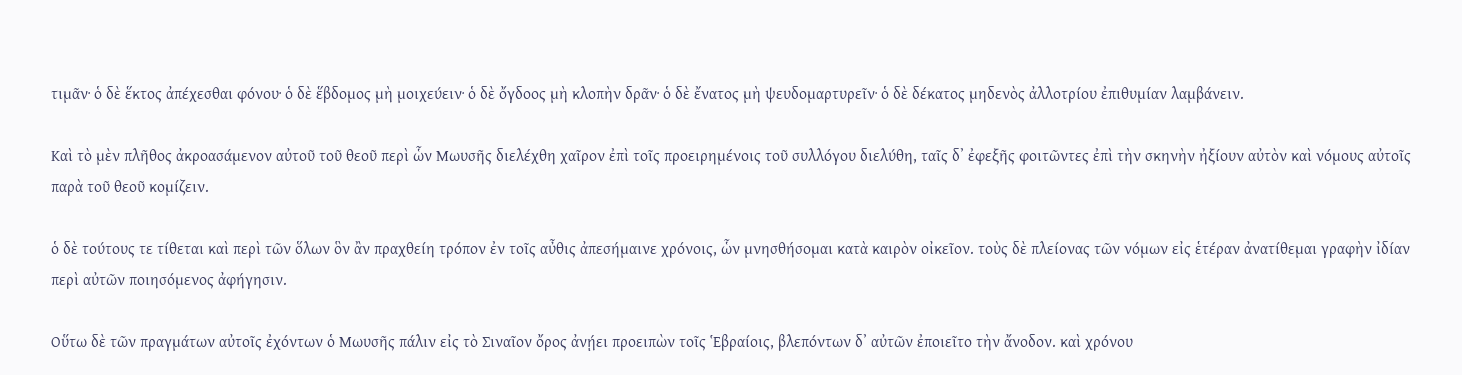τιμᾶν· ὁ δὲ ἕκτος ἀπέχεσθαι φόνου· ὁ δὲ ἕβδομος μὴ μοιχεύειν· ὁ δὲ ὄγδοος μὴ κλοπὴν δρᾶν· ὁ δὲ ἔνατος μὴ ψευδομαρτυρεῖν· ὁ δὲ δέκατος μηδενὸς ἀλλοτρίου ἐπιθυμίαν λαμβάνειν.

Καὶ τὸ μὲν πλῆθος ἀκροασάμενον αὐτοῦ τοῦ θεοῦ περὶ ὧν Μωυσῆς διελέχθη χαῖρον ἐπὶ τοῖς προειρημένοις τοῦ συλλόγου διελύθη, ταῖς δʼ ἐφεξῆς φοιτῶντες ἐπὶ τὴν σκηνὴν ἠξίουν αὐτὸν καὶ νόμους αὐτοῖς παρὰ τοῦ θεοῦ κομίζειν.

ὁ δὲ τούτους τε τίθεται καὶ περὶ τῶν ὅλων ὃν ἂν πραχθείη τρόπον ἐν τοῖς αὖθις ἀπεσήμαινε χρόνοις, ὧν μνησθήσομαι κατὰ καιρὸν οἰκεῖον. τοὺς δὲ πλείονας τῶν νόμων εἰς ἑτέραν ἀνατίθεμαι γραφὴν ἰδίαν περὶ αὐτῶν ποιησόμενος ἀφήγησιν.

Οὕτω δὲ τῶν πραγμάτων αὐτοῖς ἐχόντων ὁ Μωυσῆς πάλιν εἰς τὸ Σιναῖον ὄρος ἀνῄει προειπὼν τοῖς Ἑβραίοις, βλεπόντων δʼ αὐτῶν ἐποιεῖτο τὴν ἄνοδον. καὶ χρόνου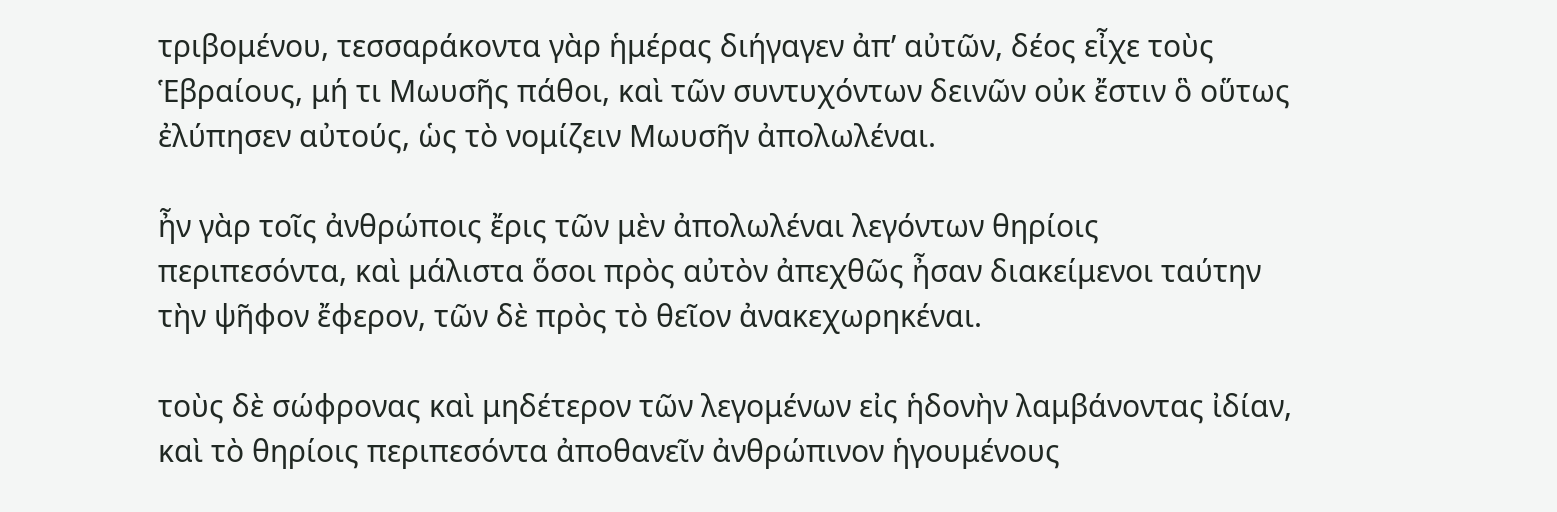τριβομένου, τεσσαράκοντα γὰρ ἡμέρας διήγαγεν ἀπʼ αὐτῶν, δέος εἶχε τοὺς Ἑβραίους, μή τι Μωυσῆς πάθοι, καὶ τῶν συντυχόντων δεινῶν οὐκ ἔστιν ὃ οὕτως ἐλύπησεν αὐτούς, ὡς τὸ νομίζειν Μωυσῆν ἀπολωλέναι.

ἦν γὰρ τοῖς ἀνθρώποις ἔρις τῶν μὲν ἀπολωλέναι λεγόντων θηρίοις περιπεσόντα, καὶ μάλιστα ὅσοι πρὸς αὐτὸν ἀπεχθῶς ἦσαν διακείμενοι ταύτην τὴν ψῆφον ἔφερον, τῶν δὲ πρὸς τὸ θεῖον ἀνακεχωρηκέναι.

τοὺς δὲ σώφρονας καὶ μηδέτερον τῶν λεγομένων εἰς ἡδονὴν λαμβάνοντας ἰδίαν, καὶ τὸ θηρίοις περιπεσόντα ἀποθανεῖν ἀνθρώπινον ἡγουμένους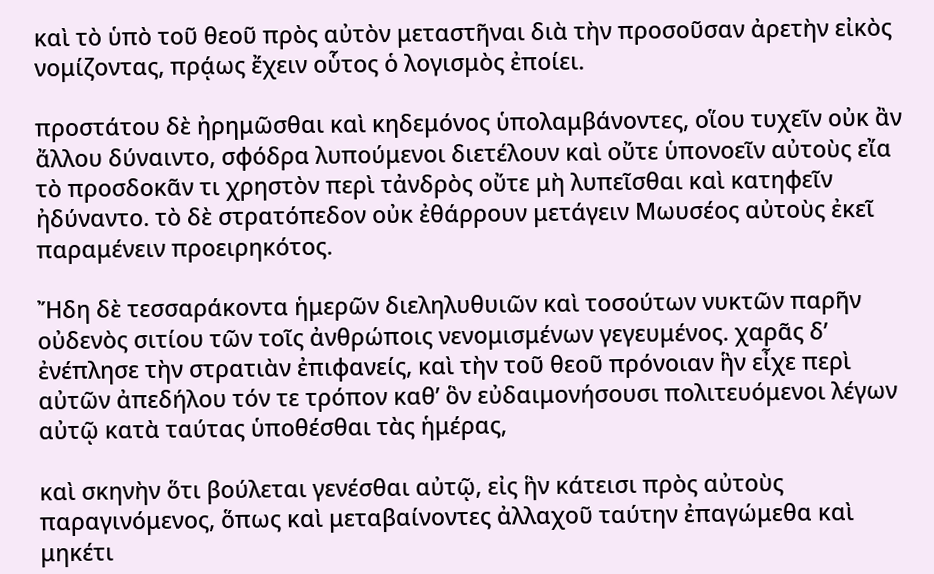καὶ τὸ ὑπὸ τοῦ θεοῦ πρὸς αὐτὸν μεταστῆναι διὰ τὴν προσοῦσαν ἀρετὴν εἰκὸς νομίζοντας, πρᾴως ἔχειν οὗτος ὁ λογισμὸς ἐποίει.

προστάτου δὲ ἠρημῶσθαι καὶ κηδεμόνος ὑπολαμβάνοντες, οἵου τυχεῖν οὐκ ἂν ἄλλου δύναιντο, σφόδρα λυπούμενοι διετέλουν καὶ οὔτε ὑπονοεῖν αὐτοὺς εἴα τὸ προσδοκᾶν τι χρηστὸν περὶ τἀνδρὸς οὔτε μὴ λυπεῖσθαι καὶ κατηφεῖν ἠδύναντο. τὸ δὲ στρατόπεδον οὐκ ἐθάρρουν μετάγειν Μωυσέος αὐτοὺς ἐκεῖ παραμένειν προειρηκότος.

Ἤδη δὲ τεσσαράκοντα ἡμερῶν διεληλυθυιῶν καὶ τοσούτων νυκτῶν παρῆν οὐδενὸς σιτίου τῶν τοῖς ἀνθρώποις νενομισμένων γεγευμένος. χαρᾶς δʼ ἐνέπλησε τὴν στρατιὰν ἐπιφανείς, καὶ τὴν τοῦ θεοῦ πρόνοιαν ἣν εἶχε περὶ αὐτῶν ἀπεδήλου τόν τε τρόπον καθʼ ὃν εὐδαιμονήσουσι πολιτευόμενοι λέγων αὐτῷ κατὰ ταύτας ὑποθέσθαι τὰς ἡμέρας,

καὶ σκηνὴν ὅτι βούλεται γενέσθαι αὐτῷ, εἰς ἣν κάτεισι πρὸς αὐτοὺς παραγινόμενος, ὅπως καὶ μεταβαίνοντες ἀλλαχοῦ ταύτην ἐπαγώμεθα καὶ μηκέτι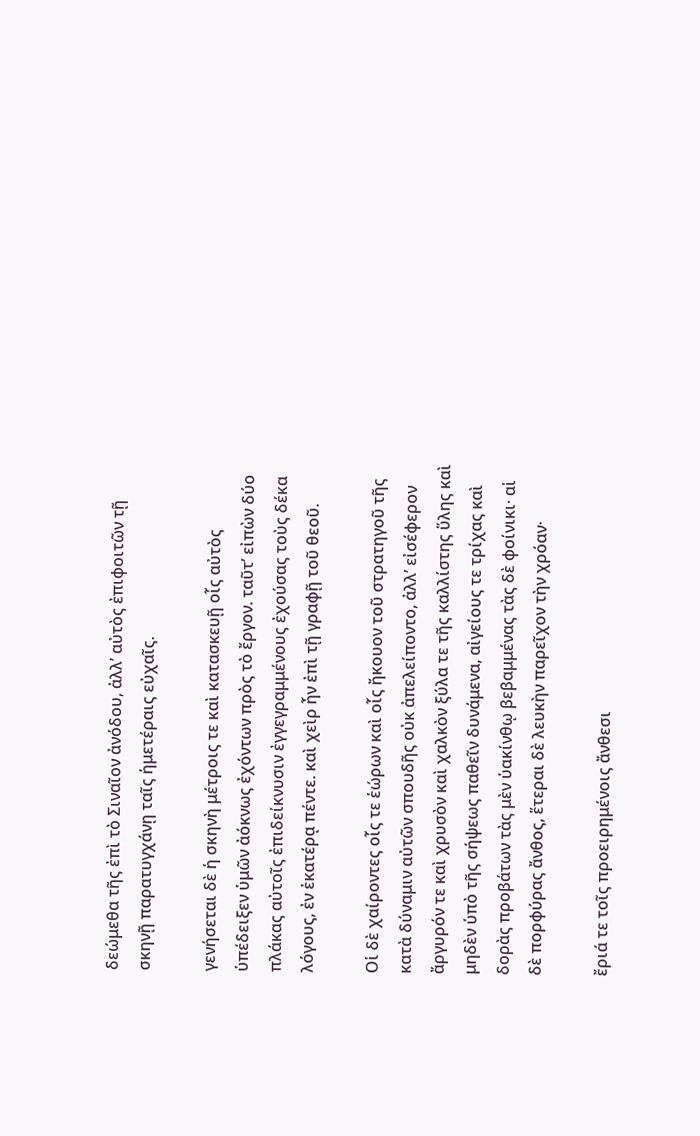δεώμεθα τῆς ἐπὶ τὸ Σιναῖον ἀνόδου, ἀλλʼ αὐτὸς ἐπιφοιτῶν τῇ σκηνῇ παρατυγχάνῃ ταῖς ἡμετέραις εὐχαῖς.

γενήσεται δὲ ἡ σκηνὴ μέτροις τε καὶ κατασκευῇ οἷς αὐτὸς ὑπέδειξεν ὑμῶν ἀόκνως ἐχόντων πρὸς τὸ ἔργον. ταῦτʼ εἰπὼν δύο πλάκας αὐτοῖς ἐπιδείκνυσιν ἐγγεγραμμένους ἐχούσας τοὺς δέκα λόγους, ἐν ἑκατέρᾳ πέντε. καὶ χεὶρ ἦν ἐπὶ τῇ γραφῇ τοῦ θεοῦ.

Οἱ δὲ χαίροντες οἷς τε ἑώρων καὶ οἷς ἤκουον τοῦ στρατηγοῦ τῆς κατὰ δύναμιν αὐτῶν σπουδῆς οὐκ ἀπελείποντο, ἀλλʼ εἰσέφερον ἄργυρόν τε καὶ χρυσὸν καὶ χαλκὸν ξύλα τε τῆς καλλίστης ὕλης καὶ μηδὲν ὑπὸ τῆς σήψεως παθεῖν δυνάμενα, αἰγείους τε τρίχας καὶ δορὰς προβάτων τὰς μὲν ὑακίνθῳ βεβαμμένας τὰς δὲ φοίνικι· αἱ δὲ πορφύρας ἄνθος, ἕτεραι δὲ λευκὴν παρεῖχον τὴν χρόαν·

ἔριά τε τοῖς προειρημένοις ἄνθεσι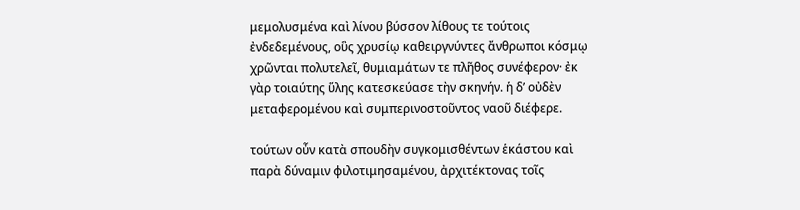μεμολυσμένα καὶ λίνου βύσσον λίθους τε τούτοις ἐνδεδεμένους, οὓς χρυσίῳ καθειργνύντες ἄνθρωποι κόσμῳ χρῶνται πολυτελεῖ, θυμιαμάτων τε πλῆθος συνέφερον· ἐκ γὰρ τοιαύτης ὕλης κατεσκεύασε τὴν σκηνήν. ἡ δʼ οὐδὲν μεταφερομένου καὶ συμπερινοστοῦντος ναοῦ διέφερε.

τούτων οὖν κατὰ σπουδὴν συγκομισθέντων ἑκάστου καὶ παρὰ δύναμιν φιλοτιμησαμένου, ἀρχιτέκτονας τοῖς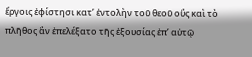ἔργοις ἐφίστησι κατʼ ἐντολὴν τοῦ θεοῦ οὓς καὶ τὸ πλῆθος ἂν ἐπελέξατο τῆς ἐξουσίας ἐπʼ αὐτῷ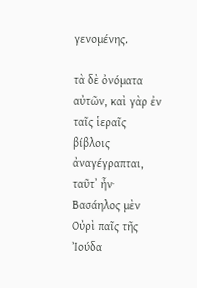γενομένης.

τὰ δὲ ὀνόματα αὐτῶν, καὶ γὰρ ἐν ταῖς ἱεραῖς βίβλοις ἀναγέγραπται, ταῦτʼ ἦν· Βασάηλος μὲν Οὐρὶ παῖς τῆς Ἰούδα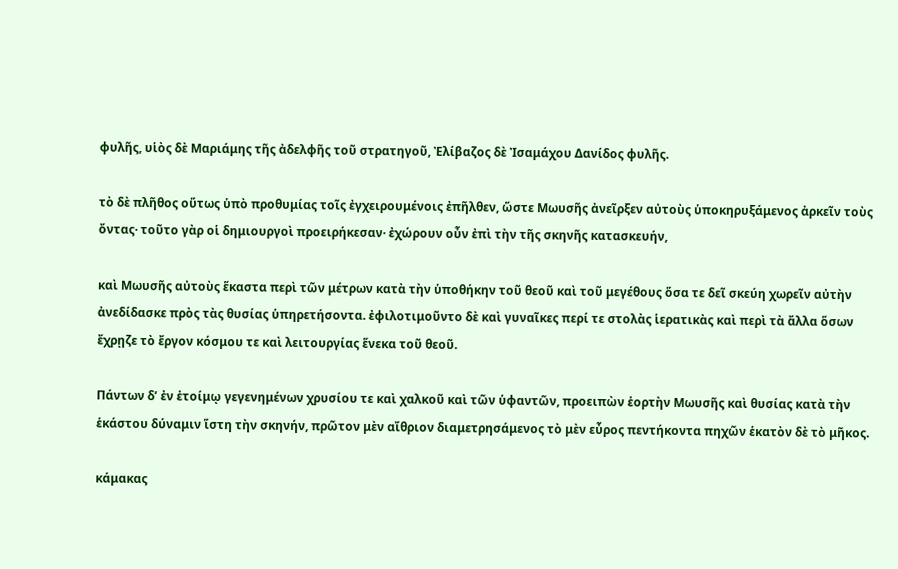φυλῆς, υἱὸς δὲ Μαριάμης τῆς ἀδελφῆς τοῦ στρατηγοῦ, Ἐλίβαζος δὲ Ἰσαμάχου Δανίδος φυλῆς.

τὸ δὲ πλῆθος οὕτως ὑπὸ προθυμίας τοῖς ἐγχειρουμένοις ἐπῆλθεν, ὥστε Μωυσῆς ἀνεῖρξεν αὐτοὺς ὑποκηρυξάμενος ἀρκεῖν τοὺς ὄντας· τοῦτο γὰρ οἱ δημιουργοὶ προειρήκεσαν· ἐχώρουν οὖν ἐπὶ τὴν τῆς σκηνῆς κατασκευήν,

καὶ Μωυσῆς αὐτοὺς ἕκαστα περὶ τῶν μέτρων κατὰ τὴν ὑποθήκην τοῦ θεοῦ καὶ τοῦ μεγέθους ὅσα τε δεῖ σκεύη χωρεῖν αὐτὴν ἀνεδίδασκε πρὸς τὰς θυσίας ὑπηρετήσοντα. ἐφιλοτιμοῦντο δὲ καὶ γυναῖκες περί τε στολὰς ἱερατικὰς καὶ περὶ τὰ ἄλλα ὅσων ἔχρῃζε τὸ ἔργον κόσμου τε καὶ λειτουργίας ἕνεκα τοῦ θεοῦ.

Πάντων δʼ ἐν ἑτοίμῳ γεγενημένων χρυσίου τε καὶ χαλκοῦ καὶ τῶν ὑφαντῶν, προειπὼν ἑορτὴν Μωυσῆς καὶ θυσίας κατὰ τὴν ἑκάστου δύναμιν ἵστη τὴν σκηνήν, πρῶτον μὲν αἴθριον διαμετρησάμενος τὸ μὲν εὖρος πεντήκοντα πηχῶν ἑκατὸν δὲ τὸ μῆκος.

κάμακας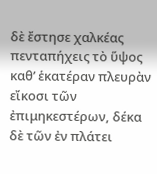δὲ ἔστησε χαλκέας πενταπήχεις τὸ ὕψος καθʼ ἑκατέραν πλευρὰν εἴκοσι τῶν ἐπιμηκεστέρων, δέκα δὲ τῶν ἐν πλάτει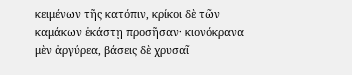κειμένων τῆς κατόπιν, κρίκοι δὲ τῶν καμάκων ἑκάστῃ προσῆσαν· κιονόκρανα μὲν ἀργύρεα, βάσεις δὲ χρυσαῖ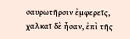σαυρωτῆρσιν ἐμφερεῖς, χαλκαῖ δὲ ἦσαν, ἐπὶ τῆς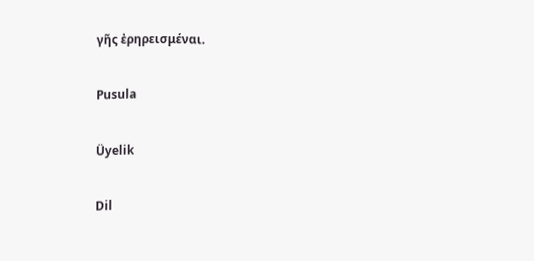γῆς ἐρηρεισμέναι.

Pusula

Üyelik

Dil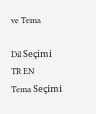ve Tema

Dil Seçimi
TR EN
Tema Seçimi